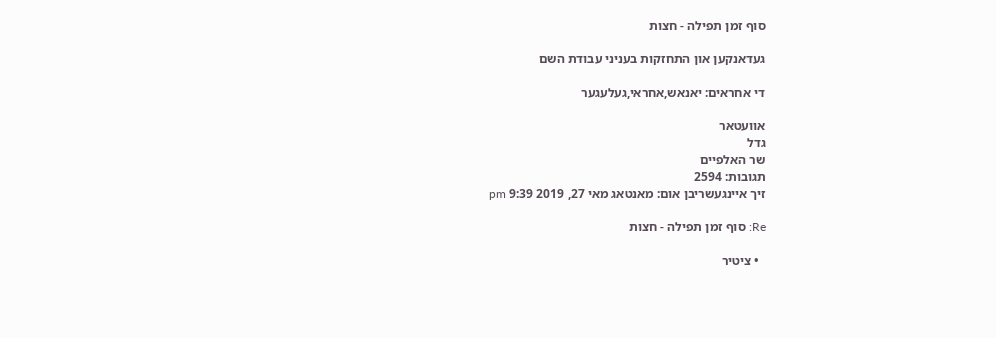סוף זמן תפילה - חצות

געדאנקען און התחזקות בעניני עבודת השם

די אחראים: יאנאש,אחראי,געלעגער

אוועטאר
גדל
שר האלפיים
תגובות: 2594
זיך איינגעשריבן אום: מאנטאג מאי 27, 2019 9:39 pm

Re: סוף זמן תפילה - חצות

  • ציטיר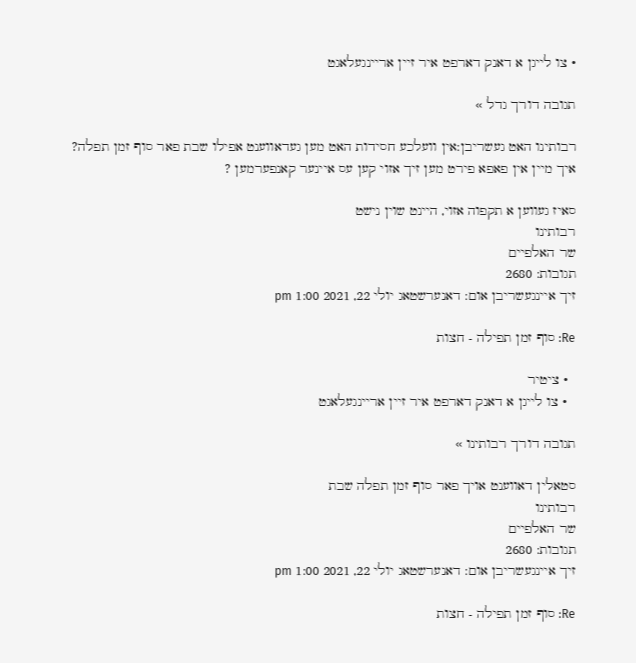• צו לייגן א דאנק דארפט איר זיין אריינגעלאגט

תגובה דורך גדל »

רבותינו האט געשריבן:אין וועלכע חסידות האט מען געדאווענט אפילו שבת פאר סוף זמן תפלה?
איך מיין אין פאפא פירט מען זיך אזוי קען עס איינער קאנפערמען ?

סאיז געווען א תקפוה אזוי, היינט שוין נישט
רבותינו
שר האלפיים
תגובות: 2680
זיך איינגעשריבן אום: דאנערשטאג יולי 22, 2021 1:00 pm

Re: סוף זמן תפילה - חצות

  • ציטיר
  • צו לייגן א דאנק דארפט איר זיין אריינגעלאגט

תגובה דורך רבותינו »

סטאלין דאווענט אויך פאר סוף זמן תפלה שבת
רבותינו
שר האלפיים
תגובות: 2680
זיך איינגעשריבן אום: דאנערשטאג יולי 22, 2021 1:00 pm

Re: סוף זמן תפילה - חצות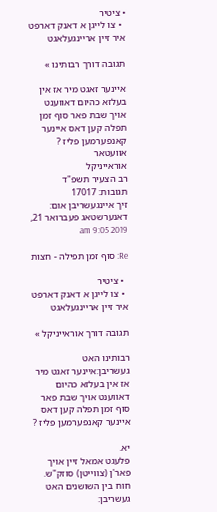• ציטיר
  • צו לייגן א דאנק דארפט איר זיין אריינגעלאגט

תגובה דורך רבותינו »

איינער זאגט מיר אז אין בעלזא כהיום דאווענט אויך שבת פאר סוף זמן תפלה קען דאס איינער קאנפערמען פליז ?
אוועטאר
אוראייניקל
רב הצעיר תשפ"ד
תגובות: 17017
זיך איינגעשריבן אום: דאנערשטאג פעברואר 21, 2019 9:05 am

Re: סוף זמן תפילה - חצות

  • ציטיר
  • צו לייגן א דאנק דארפט איר זיין אריינגעלאגט

תגובה דורך אוראייניקל »

רבותינו האט געשריבן:איינער זאגט מיר אז אין בעלזא כהיום דאווענט אויך שבת פאר סוף זמן תפלה קען דאס איינער קאנפערמען פליז ?

יא.
פלעגט אמאל זיין אויך פאר'ן (צווייטן) סוזק"ש.
חוח בין השושנים האט געשריבן: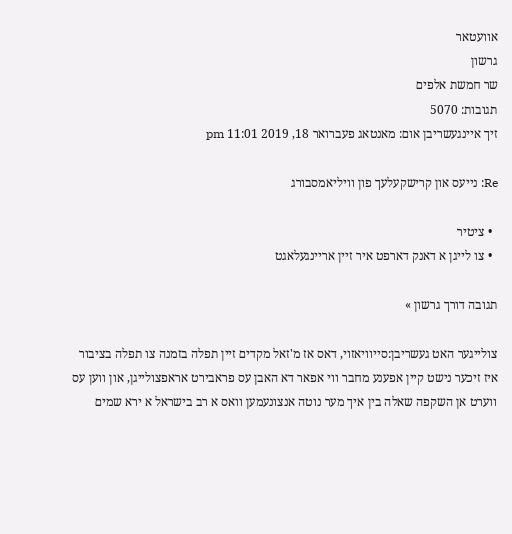אוועטאר
גרשון
שר חמשת אלפים
תגובות: 5070
זיך איינגעשריבן אום: מאנטאג פעברואר 18, 2019 11:01 pm

Re: נייעס און קרישקעלעך פון וויליאמסבורג

  • ציטיר
  • צו לייגן א דאנק דארפט איר זיין אריינגעלאגט

תגובה דורך גרשון »

צולייגער האט געשריבן:סייוויאזוי, דאס אז מ'זאל מקדים זיין תפלה בזמנה צו תפלה בציבור איז זיכער נישט קיין אפענע מחבר ווי אפאר דא האבן עס פראבירט אראפצולייגן, און ווען עס ווערט אן השקפה שאלה בין איך מער נוטה אנצונעמען וואס א רב בישראל א ירא שמים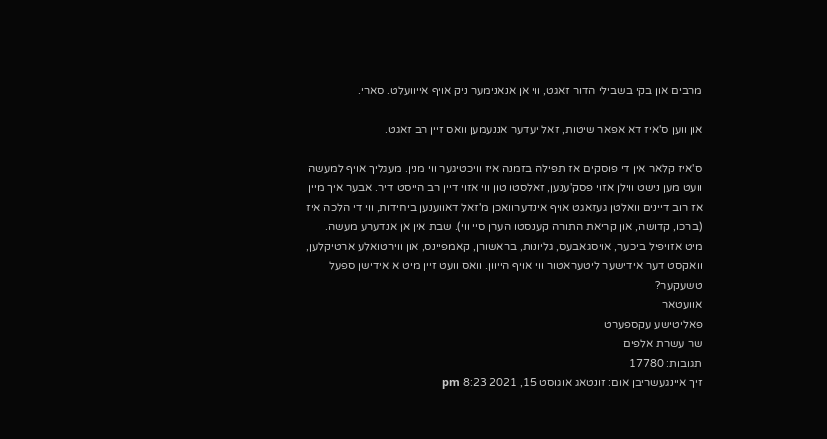מרבים און בקי בשבילי הדור זאגט, ווי אן אנאנימער ניק אויף אייוועלט. סארי.

און ווען ס'איז דא אפאר שיטות, זאל יעדער אננעמען וואס זיין רב זאגט.

ס'איז קלאר אין די פוסקים אז תפילה בזמנה איז וויכטיגער ווי מנין. מעגליך אויף למעשה וועט מען נישט ווילן אזוי פסק'ענען, זאלסטו טון ווי אזוי דיין רב הייסט דיר. אבער איך מיין אז רוב דיינים וואלטן געזאגט אויף אינדערוואכן מ'זאל דאווענען ביחידות, ווי די הלכה איז (ברכו, קדושה, און קריאת התורה קענסטו הערן סיי ווי). שבת אין אן אנדערע מעשה.
מיט אזויפיל ביכער, אויסגאבעס, גליונות, בראשורן, קאמפיינס, און ווירטואלע ארטיקלען, וואקסט דער אידישער ליטעראטור ווי אויף הייוון. וואס וועט זיין מיט א אידישן ספעל טשעקער?
אוועטאר
פאליטישע עקספערט
שר עשרת אלפים
תגובות: 17780
זיך איינגעשריבן אום: זונטאג אוגוסט 15, 2021 8:23 pm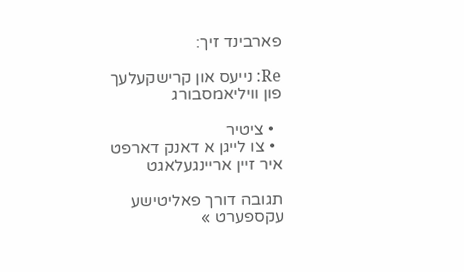פארבינד זיך:

Re: נייעס און קרישקעלעך פון וויליאמסבורג

  • ציטיר
  • צו לייגן א דאנק דארפט איר זיין אריינגעלאגט

תגובה דורך פאליטישע עקספערט »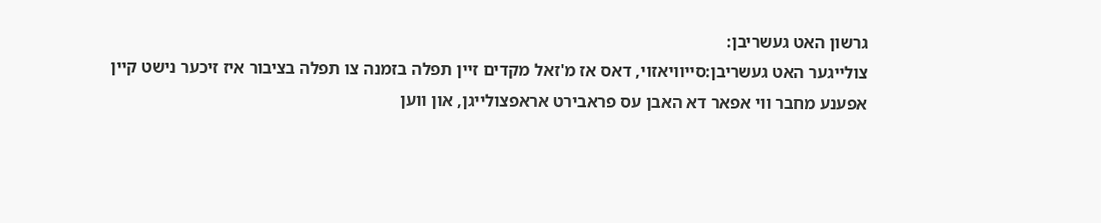גרשון האט געשריבן:
צולייגער האט געשריבן:סייוויאזוי, דאס אז מ'זאל מקדים זיין תפלה בזמנה צו תפלה בציבור איז זיכער נישט קיין אפענע מחבר ווי אפאר דא האבן עס פראבירט אראפצולייגן, און ווען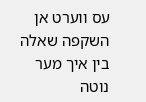עס ווערט אן השקפה שאלה בין איך מער נוטה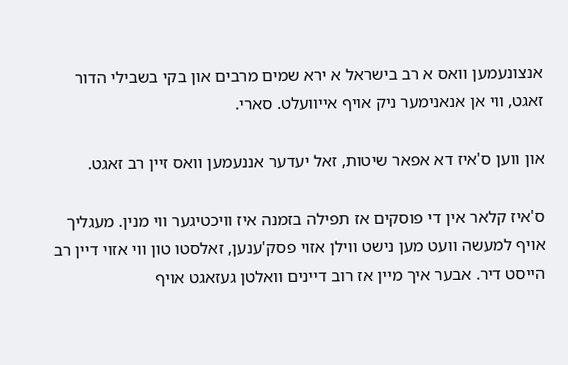אנצונעמען וואס א רב בישראל א ירא שמים מרבים און בקי בשבילי הדור זאגט, ווי אן אנאנימער ניק אויף אייוועלט. סארי.

און ווען ס'איז דא אפאר שיטות, זאל יעדער אננעמען וואס זיין רב זאגט.

ס'איז קלאר אין די פוסקים אז תפילה בזמנה איז וויכטיגער ווי מנין. מעגליך אויף למעשה וועט מען נישט ווילן אזוי פסק'ענען, זאלסטו טון ווי אזוי דיין רב הייסט דיר. אבער איך מיין אז רוב דיינים וואלטן געזאגט אויף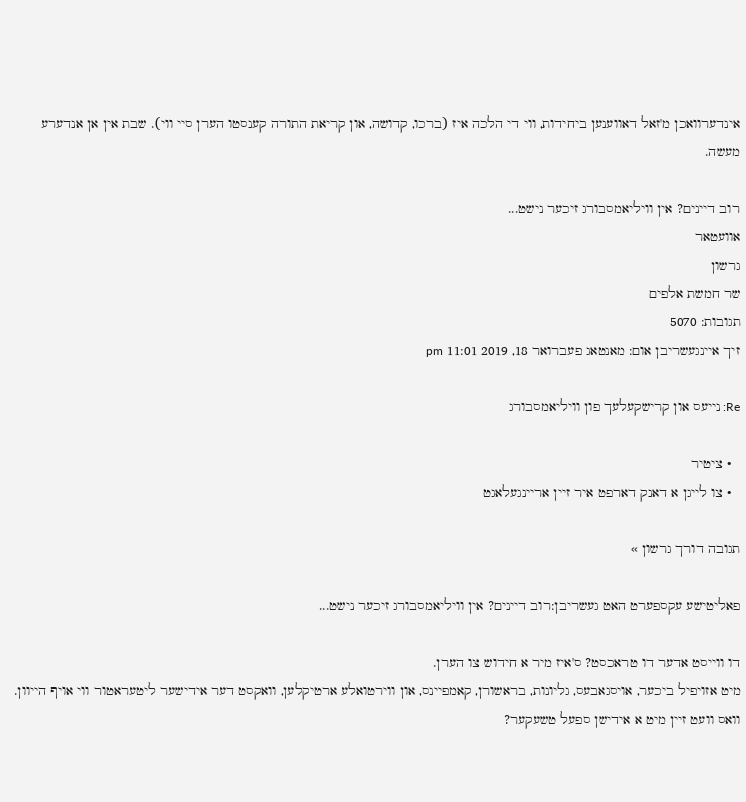אינדערוואכן מ'זאל דאווענען ביחידות, ווי די הלכה איז (ברכו, קדושה, און קריאת התורה קענסטו הערן סיי ווי). שבת אין אן אנדערע מעשה.

רוב דיינים? אין וויליאמסבורג זיכער נישט...
אוועטאר
גרשון
שר חמשת אלפים
תגובות: 5070
זיך איינגעשריבן אום: מאנטאג פעברואר 18, 2019 11:01 pm

Re: נייעס און קרישקעלעך פון וויליאמסבורג

  • ציטיר
  • צו לייגן א דאנק דארפט איר זיין אריינגעלאגט

תגובה דורך גרשון »

פאליטישע עקספערט האט געשריבן:רוב דיינים? אין וויליאמסבורג זיכער נישט...

דו ווייסט אדער דו טראכסט? ס'איז מיר א חידוש צו הערן.
מיט אזויפיל ביכער, אויסגאבעס, גליונות, בראשורן, קאמפיינס, און ווירטואלע ארטיקלען, וואקסט דער אידישער ליטעראטור ווי אויף הייוון. וואס וועט זיין מיט א אידישן ספעל טשעקער?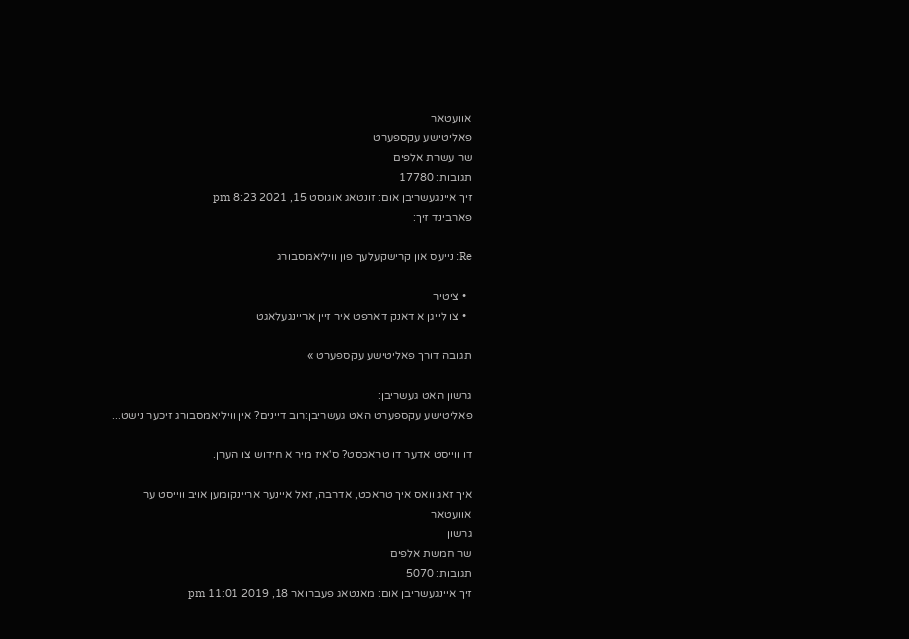אוועטאר
פאליטישע עקספערט
שר עשרת אלפים
תגובות: 17780
זיך איינגעשריבן אום: זונטאג אוגוסט 15, 2021 8:23 pm
פארבינד זיך:

Re: נייעס און קרישקעלעך פון וויליאמסבורג

  • ציטיר
  • צו לייגן א דאנק דארפט איר זיין אריינגעלאגט

תגובה דורך פאליטישע עקספערט »

גרשון האט געשריבן:
פאליטישע עקספערט האט געשריבן:רוב דיינים? אין וויליאמסבורג זיכער נישט...

דו ווייסט אדער דו טראכסט? ס'איז מיר א חידוש צו הערן.

איך זאג וואס איך טראכט, אדרבה, זאל איינער אריינקומען אויב ווייסט ער
אוועטאר
גרשון
שר חמשת אלפים
תגובות: 5070
זיך איינגעשריבן אום: מאנטאג פעברואר 18, 2019 11:01 pm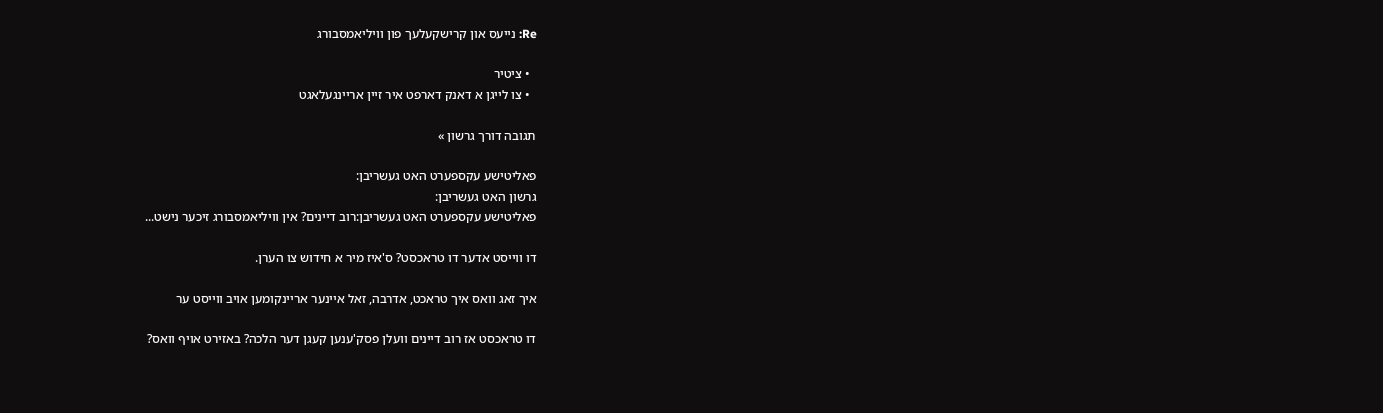Re: נייעס און קרישקעלעך פון וויליאמסבורג

  • ציטיר
  • צו לייגן א דאנק דארפט איר זיין אריינגעלאגט

תגובה דורך גרשון »

פאליטישע עקספערט האט געשריבן:
גרשון האט געשריבן:
פאליטישע עקספערט האט געשריבן:רוב דיינים? אין וויליאמסבורג זיכער נישט...

דו ווייסט אדער דו טראכסט? ס'איז מיר א חידוש צו הערן.

איך זאג וואס איך טראכט, אדרבה, זאל איינער אריינקומען אויב ווייסט ער

דו טראכסט אז רוב דיינים וועלן פסק'ענען קעגן דער הלכה? באזירט אויף וואס?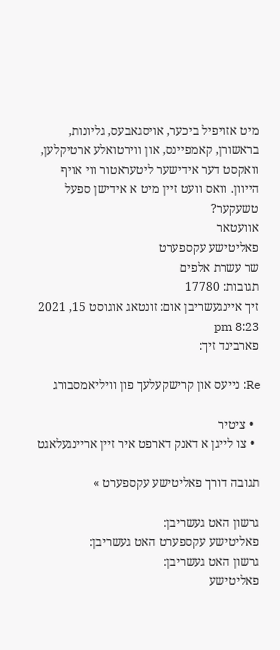מיט אזויפיל ביכער, אויסגאבעס, גליונות, בראשורן, קאמפיינס, און ווירטואלע ארטיקלען, וואקסט דער אידישער ליטעראטור ווי אויף הייוון. וואס וועט זיין מיט א אידישן ספעל טשעקער?
אוועטאר
פאליטישע עקספערט
שר עשרת אלפים
תגובות: 17780
זיך איינגעשריבן אום: זונטאג אוגוסט 15, 2021 8:23 pm
פארבינד זיך:

Re: נייעס און קרישקעלעך פון וויליאמסבורג

  • ציטיר
  • צו לייגן א דאנק דארפט איר זיין אריינגעלאגט

תגובה דורך פאליטישע עקספערט »

גרשון האט געשריבן:
פאליטישע עקספערט האט געשריבן:
גרשון האט געשריבן:
פאליטישע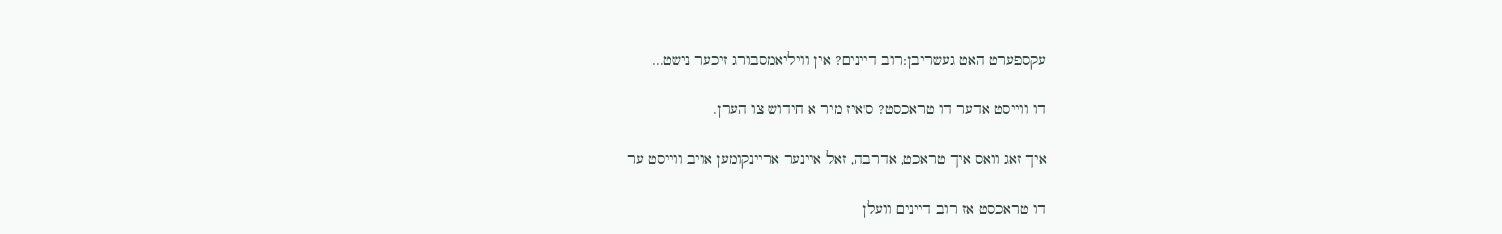עקספערט האט געשריבן:רוב דיינים? אין וויליאמסבורג זיכער נישט...

דו ווייסט אדער דו טראכסט? ס'איז מיר א חידוש צו הערן.

איך זאג וואס איך טראכט, אדרבה, זאל איינער אריינקומען אויב ווייסט ער

דו טראכסט אז רוב דיינים וועלן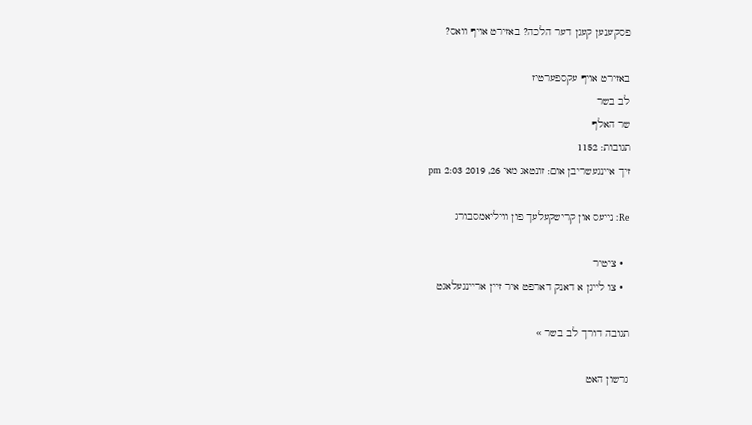פסק'ענען קעגן דער הלכה? באזירט אויף וואס?

באזירט אויף עקספערטיז
לב בשר
שר האלף
תגובות: 1152
זיך איינגעשריבן אום: זונטאג מאי 26, 2019 2:03 pm

Re: נייעס און קרישקעלעך פון וויליאמסבורג

  • ציטיר
  • צו לייגן א דאנק דארפט איר זיין אריינגעלאגט

תגובה דורך לב בשר »

גרשון האט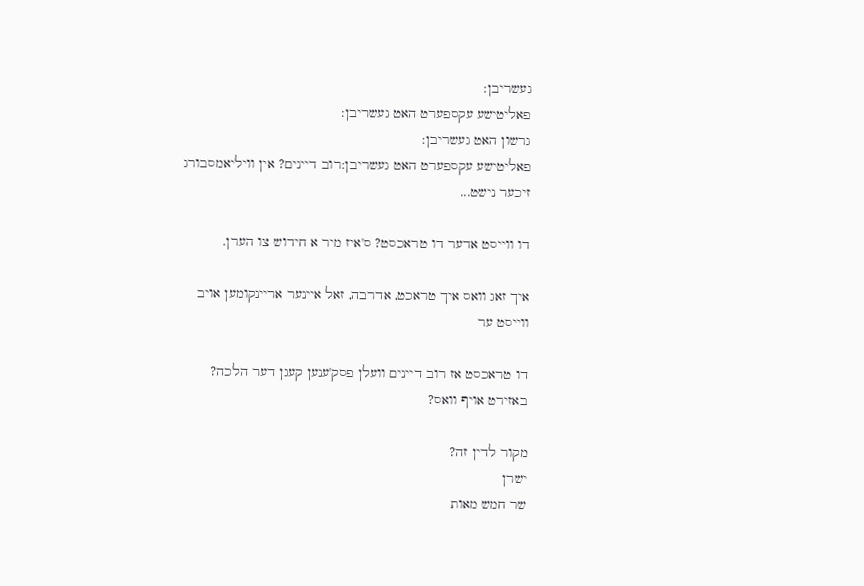געשריבן:
פאליטישע עקספערט האט געשריבן:
גרשון האט געשריבן:
פאליטישע עקספערט האט געשריבן:רוב דיינים? אין וויליאמסבורג זיכער נישט...

דו ווייסט אדער דו טראכסט? ס'איז מיר א חידוש צו הערן.

איך זאג וואס איך טראכט, אדרבה, זאל איינער אריינקומען אויב ווייסט ער

דו טראכסט אז רוב דיינים וועלן פסק'ענען קעגן דער הלכה? באזירט אויף וואס?

מקור לדין זה?
ישרן
שר חמש מאות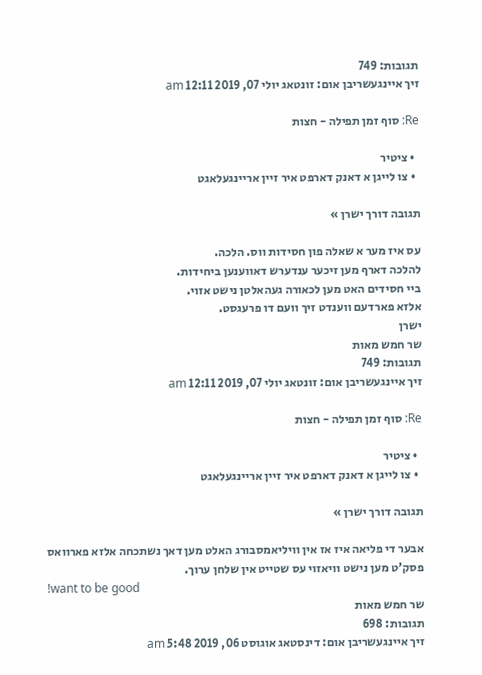תגובות: 749
זיך איינגעשריבן אום: זונטאג יולי 07, 2019 12:11 am

Re: סוף זמן תפילה - חצות

  • ציטיר
  • צו לייגן א דאנק דארפט איר זיין אריינגעלאגט

תגובה דורך ישרן »

עס איז מער א שאלה פון חסידות ווס. הלכה.
להלכה דארף מען זיכער ענדערש דאווענען ביחידות.
ביי חסידים האט מען לכאורה געהאלטן נישט אזוי.
אלזא פארדעם ווענדט זיך וועם דו פרעגסט.
ישרן
שר חמש מאות
תגובות: 749
זיך איינגעשריבן אום: זונטאג יולי 07, 2019 12:11 am

Re: סוף זמן תפילה - חצות

  • ציטיר
  • צו לייגן א דאנק דארפט איר זיין אריינגעלאגט

תגובה דורך ישרן »

אבער די פליאה איז אז אין וויליאמסבורג האלט מען דאך נשתכחה אלזא פארוואס פסק'ט מען נישט וויאזוי עס שטייט אין שלחן ערוך.
!want to be good
שר חמש מאות
תגובות: 698
זיך איינגעשריבן אום: דינסטאג אוגוסט 06, 2019 5:48 am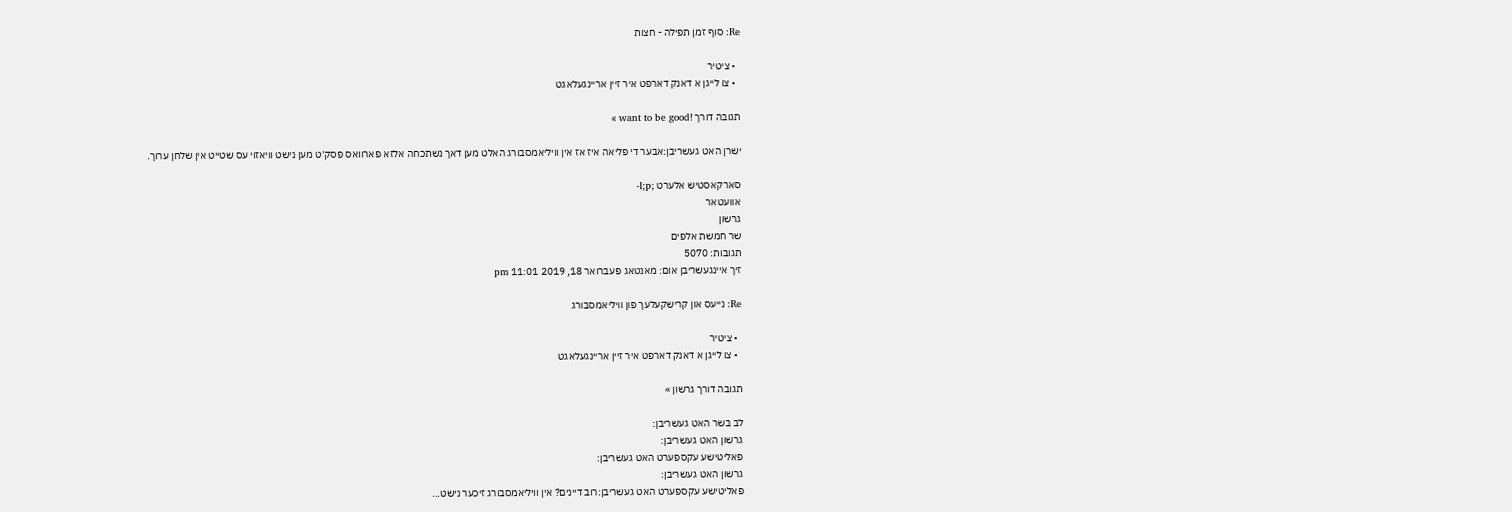Re: סוף זמן תפילה - חצות

  • ציטיר
  • צו לייגן א דאנק דארפט איר זיין אריינגעלאגט

תגובה דורך !want to be good »

ישרן האט געשריבן:אבער די פליאה איז אז אין וויליאמסבורג האלט מען דאך נשתכחה אלזא פארוואס פסק'ט מען נישט וויאזוי עס שטייט אין שלחן ערוך.

סארקאסטיש אלערט ;l;p-
אוועטאר
גרשון
שר חמשת אלפים
תגובות: 5070
זיך איינגעשריבן אום: מאנטאג פעברואר 18, 2019 11:01 pm

Re: נייעס און קרישקעלעך פון וויליאמסבורג

  • ציטיר
  • צו לייגן א דאנק דארפט איר זיין אריינגעלאגט

תגובה דורך גרשון »

לב בשר האט געשריבן:
גרשון האט געשריבן:
פאליטישע עקספערט האט געשריבן:
גרשון האט געשריבן:
פאליטישע עקספערט האט געשריבן:רוב דיינים? אין וויליאמסבורג זיכער נישט...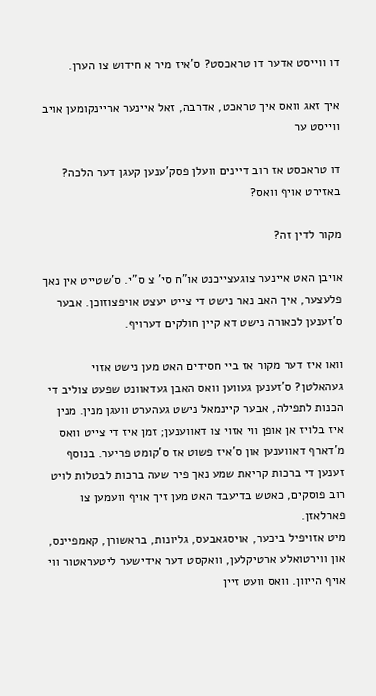דו ווייסט אדער דו טראכסט? ס'איז מיר א חידוש צו הערן.

איך זאג וואס איך טראכט, אדרבה, זאל איינער אריינקומען אויב ווייסט ער

דו טראכסט אז רוב דיינים וועלן פסק'ענען קעגן דער הלכה? באזירט אויף וואס?

מקור לדין זה?

אויבן האט איינער צוגעצייכנט או"ח סי' צ ס"י. ס'שטייט אין נאך פלעצער, איך האב נאר נישט די צייט יעצט אויפצוזוכן. אבער ס'זענען לכאורה נישט דא קיין חולקים דערויף.

וואו איז דער מקור אז ביי חסידים האט מען נישט אזוי געהאלטן? ס'זענען געווען וואס האבן געדאוונט שפעט צוליב די הכנות לתפילה, אבער קיינמאל נישט געהערט וועגן מנין. מנין איז בלויז אן אופן ווי אזוי צו דאווענען; זמן איז די צייט וואס מ'דארף דאווענען און ס'איז פשוט אז ס'קומט פריער. בנוסף זענען די ברכות קריאת שמע נאך פיר שעה ברכות לבטלות לויט רוב פוסקים, כאטש בדיעבד האט מען זיך אויף וועמען צו פארלאזן.
מיט אזויפיל ביכער, אויסגאבעס, גליונות, בראשורן, קאמפיינס, און ווירטואלע ארטיקלען, וואקסט דער אידישער ליטעראטור ווי אויף הייוון. וואס וועט זיין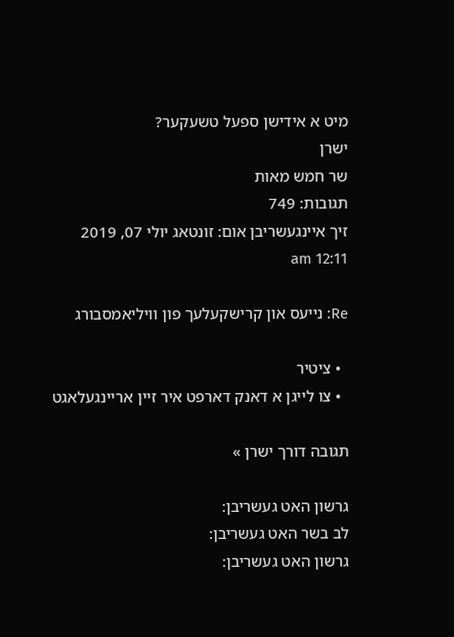מיט א אידישן ספעל טשעקער?
ישרן
שר חמש מאות
תגובות: 749
זיך איינגעשריבן אום: זונטאג יולי 07, 2019 12:11 am

Re: נייעס און קרישקעלעך פון וויליאמסבורג

  • ציטיר
  • צו לייגן א דאנק דארפט איר זיין אריינגעלאגט

תגובה דורך ישרן »

גרשון האט געשריבן:
לב בשר האט געשריבן:
גרשון האט געשריבן: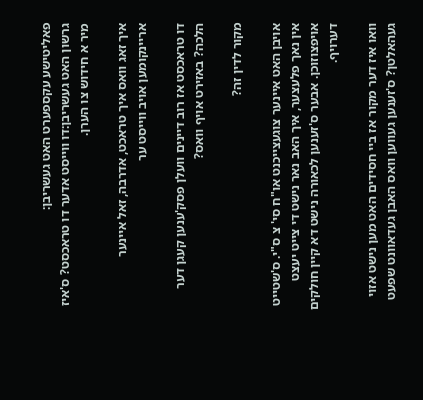פאליטישע עקספערט האט געשריבן:
גרשון האט געשריבן:דו ווייסט אדער דו טראכסט? ס'איז מיר א חידוש צו הערן.

איך זאג וואס איך טראכט, אדרבה, זאל איינער אריינקומען אויב ווייסט ער

דו טראכסט אז רוב דיינים וועלן פסק'ענען קעגן דער הלכה? באזירט אויף וואס?

מקור לדין זה?

אויבן האט איינער צוגעצייכנט או"ח סי' צ ס"י. ס'שטייט אין נאך פלעצער, איך האב נאר נישט די צייט יעצט אויפצוזוכן. אבער ס'זענען לכאורה נישט דא קיין חולקים דערויף.

וואו איז דער מקור אז ביי חסידים האט מען נישט אזוי געהאלטן? ס'זענען געווען וואס האבן געדאוונט שפעט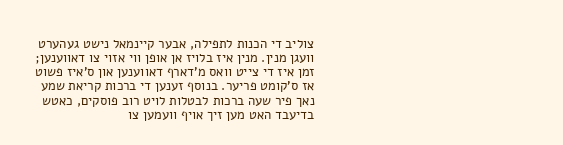צוליב די הכנות לתפילה, אבער קיינמאל נישט געהערט וועגן מנין. מנין איז בלויז אן אופן ווי אזוי צו דאווענען; זמן איז די צייט וואס מ'דארף דאווענען און ס'איז פשוט אז ס'קומט פריער. בנוסף זענען די ברכות קריאת שמע נאך פיר שעה ברכות לבטלות לויט רוב פוסקים, כאטש בדיעבד האט מען זיך אויף וועמען צו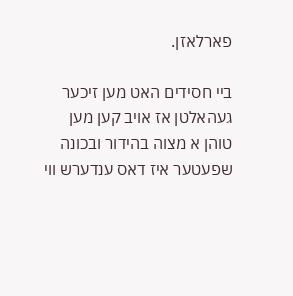פארלאזן.

ביי חסידים האט מען זיכער געהאלטן אז אויב קען מען טוהן א מצוה בהידור ובכונה שפעטער איז דאס ענדערש ווי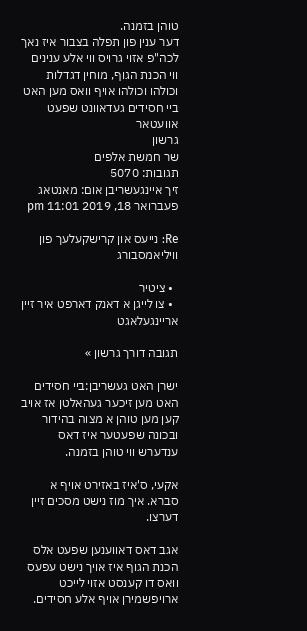טוהן בזמנה.
דער ענין פון תפלה בצבור איז נאך לכה"פ אזוי גרויס ווי אלע ענינים ווי הכנת הגוף, מוחין דגדלות וכולהו וכולהו אויף וואס מען האט ביי חסידים געדאוונט שפעט
אוועטאר
גרשון
שר חמשת אלפים
תגובות: 5070
זיך איינגעשריבן אום: מאנטאג פעברואר 18, 2019 11:01 pm

Re: נייעס און קרישקעלעך פון וויליאמסבורג

  • ציטיר
  • צו לייגן א דאנק דארפט איר זיין אריינגעלאגט

תגובה דורך גרשון »

ישרן האט געשריבן:ביי חסידים האט מען זיכער געהאלטן אז אויב קען מען טוהן א מצוה בהידור ובכונה שפעטער איז דאס ענדערש ווי טוהן בזמנה.

אקעי, ס'איז באזירט אויף א סברא. איך מוז נישט מסכים זיין דערצו.

אגב דאס דאווענען שפעט אלס הכנת הגוף איז אויך נישט עפעס וואס דו קענסט אזוי לייכט ארויפשמירן אויף אלע חסידים.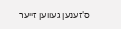ס'זענען געווען זייער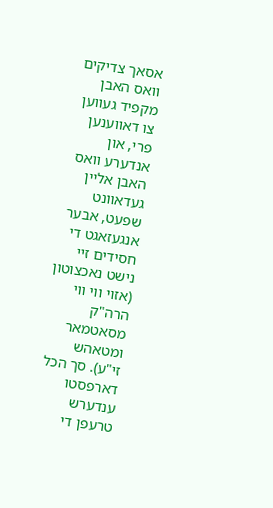אסאך צדיקים וואס האבן מקפיד געווען צו דאווענען פרי, און אנדערע וואס האבן אליין געדאוונט שפעט, אבער אנגעזאגט די חסידים זיי נישט נאכצוטון (אזוי ווי ווי הרה"ק מסאטמאר ומטאהש זי"ע). סך הכל דארפסטו ענדערש טרעפן די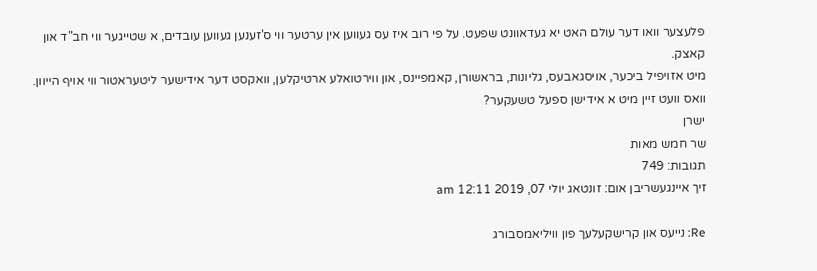פלעצער וואו דער עולם האט יא געדאוונט שפעט. על פי רוב איז עס געווען אין ערטער ווי ס'זענען געווען עובדים, א שטייגער ווי חב"ד און קאצק.
מיט אזויפיל ביכער, אויסגאבעס, גליונות, בראשורן, קאמפיינס, און ווירטואלע ארטיקלען, וואקסט דער אידישער ליטעראטור ווי אויף הייוון. וואס וועט זיין מיט א אידישן ספעל טשעקער?
ישרן
שר חמש מאות
תגובות: 749
זיך איינגעשריבן אום: זונטאג יולי 07, 2019 12:11 am

Re: נייעס און קרישקעלעך פון וויליאמסבורג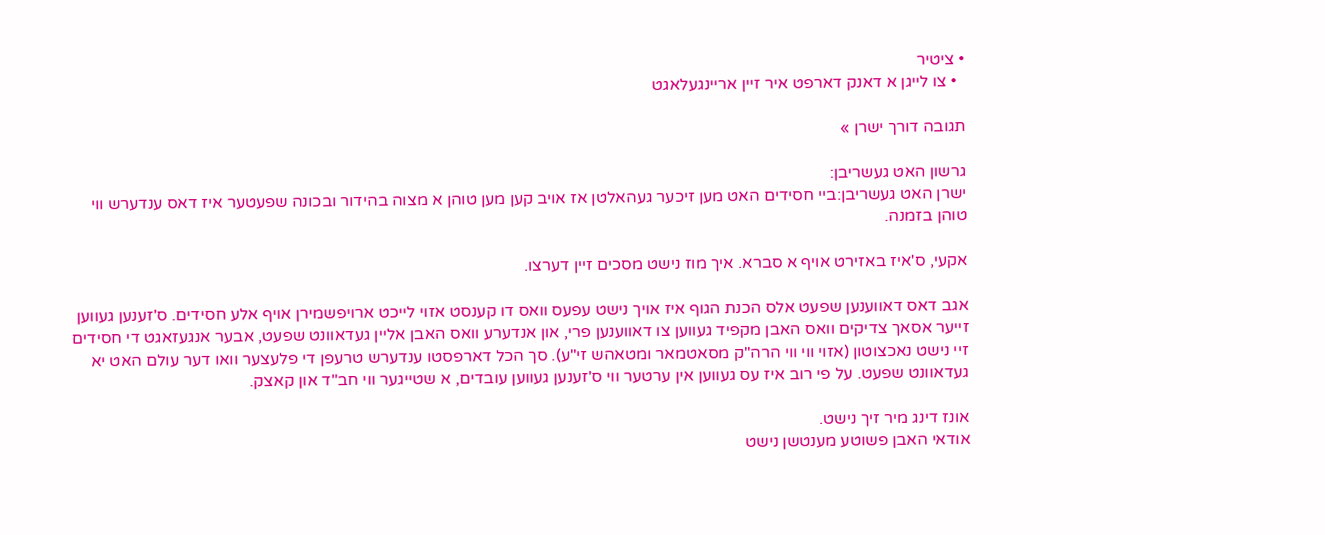• ציטיר
  • צו לייגן א דאנק דארפט איר זיין אריינגעלאגט

תגובה דורך ישרן »

גרשון האט געשריבן:
ישרן האט געשריבן:ביי חסידים האט מען זיכער געהאלטן אז אויב קען מען טוהן א מצוה בהידור ובכונה שפעטער איז דאס ענדערש ווי טוהן בזמנה.

אקעי, ס'איז באזירט אויף א סברא. איך מוז נישט מסכים זיין דערצו.

אגב דאס דאווענען שפעט אלס הכנת הגוף איז אויך נישט עפעס וואס דו קענסט אזוי לייכט ארויפשמירן אויף אלע חסידים. ס'זענען געווען זייער אסאך צדיקים וואס האבן מקפיד געווען צו דאווענען פרי, און אנדערע וואס האבן אליין געדאוונט שפעט, אבער אנגעזאגט די חסידים זיי נישט נאכצוטון (אזוי ווי ווי הרה"ק מסאטמאר ומטאהש זי"ע). סך הכל דארפסטו ענדערש טרעפן די פלעצער וואו דער עולם האט יא געדאוונט שפעט. על פי רוב איז עס געווען אין ערטער ווי ס'זענען געווען עובדים, א שטייגער ווי חב"ד און קאצק.

אונז דינג מיר זיך נישט.
אודאי האבן פשוטע מענטשן נישט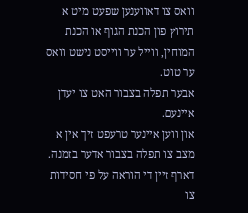וואס צו דאווענען שפעט מיט א תירוץ פון הכנת הגוף או הכנת המוחין, ווייל ער ווייסט נישט וואס ער טוט.
אבער תפלה בצבור האט צו יעדן איינעם.
און ווען איינער טרעפט זיך אין א מצב צו תפלה בצבור אדער בזמנה. דארף זיין די הוראה על פי חסידות צו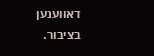דאווענען בציבור.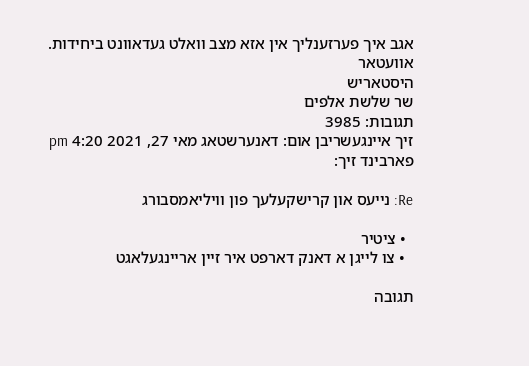אגב איך פערזענליך אין אזא מצב וואלט געדאוונט ביחידות.
אוועטאר
היסטאריש
שר שלשת אלפים
תגובות: 3985
זיך איינגעשריבן אום: דאנערשטאג מאי 27, 2021 4:20 pm
פארבינד זיך:

Re: נייעס און קרישקעלעך פון וויליאמסבורג

  • ציטיר
  • צו לייגן א דאנק דארפט איר זיין אריינגעלאגט

תגובה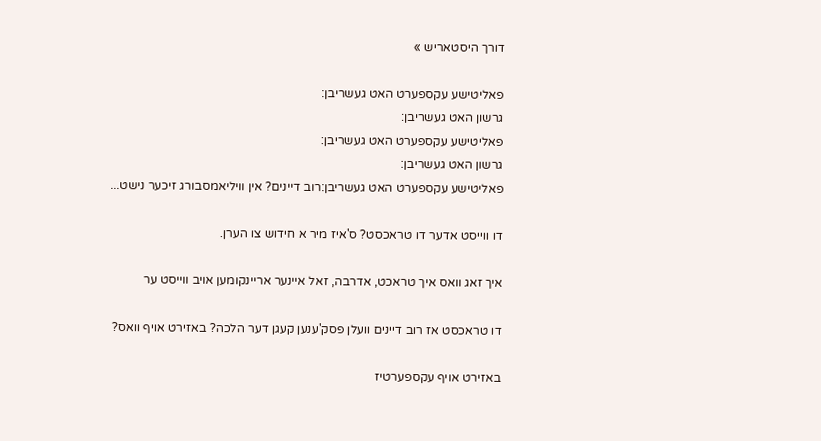דורך היסטאריש »

פאליטישע עקספערט האט געשריבן:
גרשון האט געשריבן:
פאליטישע עקספערט האט געשריבן:
גרשון האט געשריבן:
פאליטישע עקספערט האט געשריבן:רוב דיינים? אין וויליאמסבורג זיכער נישט...

דו ווייסט אדער דו טראכסט? ס'איז מיר א חידוש צו הערן.

איך זאג וואס איך טראכט, אדרבה, זאל איינער אריינקומען אויב ווייסט ער

דו טראכסט אז רוב דיינים וועלן פסק'ענען קעגן דער הלכה? באזירט אויף וואס?

באזירט אויף עקספערטיז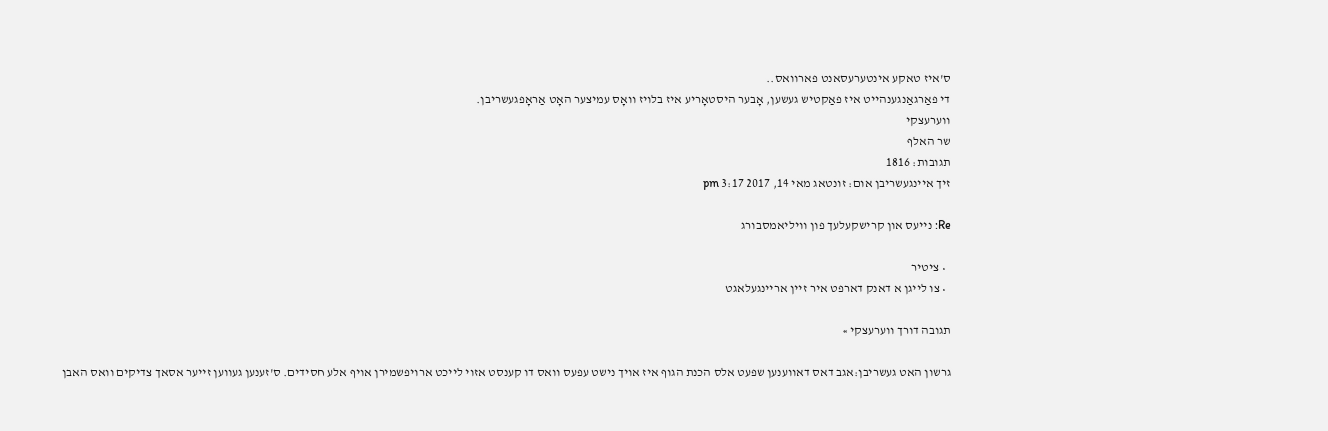ס'איז טאקע אינטערעסאנט פארוואס..
די פאַרגאַנגענהייט איז פאַקטיש געשען, אָבער היסטאָריע איז בלויז וואָס עמיצער האָט אַראָפגעשריבן.
ווערעצקי
שר האלף
תגובות: 1816
זיך איינגעשריבן אום: זונטאג מאי 14, 2017 3:17 pm

Re: נייעס און קרישקעלעך פון וויליאמסבורג

  • ציטיר
  • צו לייגן א דאנק דארפט איר זיין אריינגעלאגט

תגובה דורך ווערעצקי »

גרשון האט געשריבן:אגב דאס דאווענען שפעט אלס הכנת הגוף איז אויך נישט עפעס וואס דו קענסט אזוי לייכט ארויפשמירן אויף אלע חסידים. ס'זענען געווען זייער אסאך צדיקים וואס האבן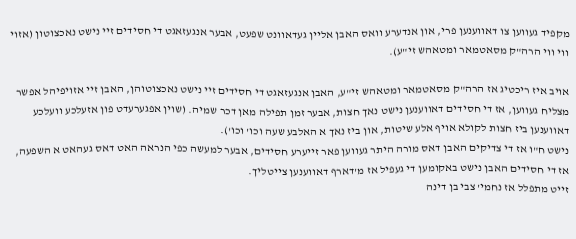מקפיד געווען צו דאווענען פרי, און אנדערע וואס האבן אליין געדאוונט שפעט, אבער אנגעזאגט די חסידים זיי נישט נאכצוטון (אזוי ווי ווי הרה"ק מסאטמאר ומטאהש זי"ע).

אויב איז ריכטיג אז הרה"ק מסאטמאר ומטאהש זי"ע, האבן אנגעזאגט די חסידים זיי נישט נאכצוטוהן, האבן זיי אזויפיהל אפשר מצליח געווען, אז די חסידים דאווענען נישט נאך חצות, אבער זמן תפילה מאן דכר שמיה. (שוין אפגערעדט פון אזעלכע וועלכע דאווענען ביז חצות לקולא אויף אלע שיטות, און ביז נאך א האלבע שעה וכו' וכו').
נישט ח"ו אז די צדיקים האבן דאס מורה היתר געווען פאר זייערע חסידים, אבער למעשה כפי הנראה האט דאס געהאט א השפעה, אז די חסידים האבן נישט באקומען די געפיל אז מ'דארף דאווענען צייטליך.
זייט מתפלל אז נחמי' צבי בן דינה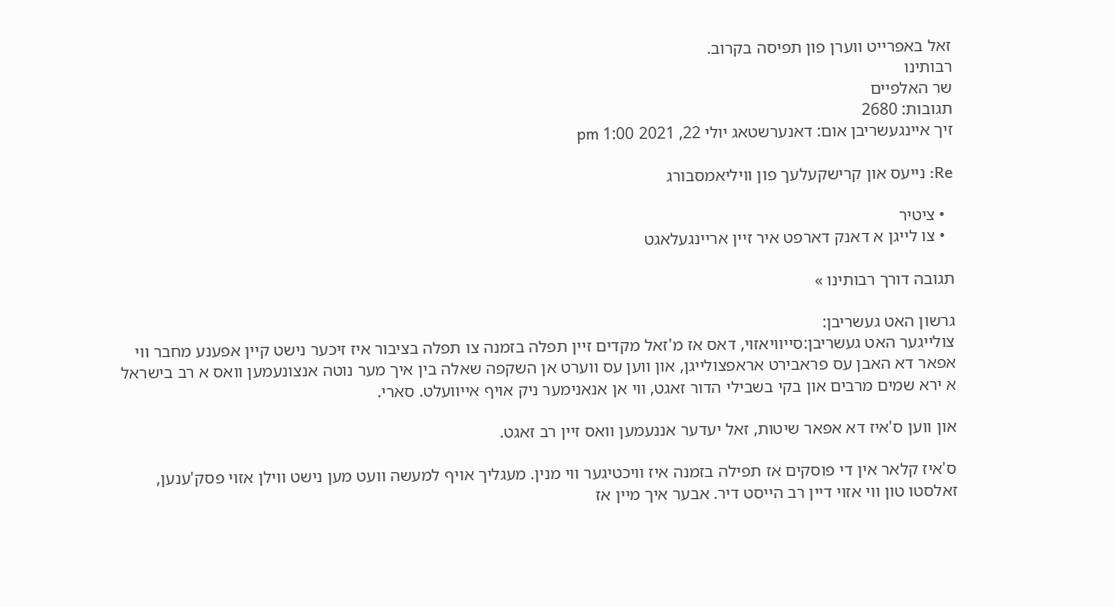זאל באפרייט ווערן פון תפיסה בקרוב.
רבותינו
שר האלפיים
תגובות: 2680
זיך איינגעשריבן אום: דאנערשטאג יולי 22, 2021 1:00 pm

Re: נייעס און קרישקעלעך פון וויליאמסבורג

  • ציטיר
  • צו לייגן א דאנק דארפט איר זיין אריינגעלאגט

תגובה דורך רבותינו »

גרשון האט געשריבן:
צולייגער האט געשריבן:סייוויאזוי, דאס אז מ'זאל מקדים זיין תפלה בזמנה צו תפלה בציבור איז זיכער נישט קיין אפענע מחבר ווי אפאר דא האבן עס פראבירט אראפצולייגן, און ווען עס ווערט אן השקפה שאלה בין איך מער נוטה אנצונעמען וואס א רב בישראל א ירא שמים מרבים און בקי בשבילי הדור זאגט, ווי אן אנאנימער ניק אויף אייוועלט. סארי.

און ווען ס'איז דא אפאר שיטות, זאל יעדער אננעמען וואס זיין רב זאגט.

ס'איז קלאר אין די פוסקים אז תפילה בזמנה איז וויכטיגער ווי מנין. מעגליך אויף למעשה וועט מען נישט ווילן אזוי פסק'ענען, זאלסטו טון ווי אזוי דיין רב הייסט דיר. אבער איך מיין אז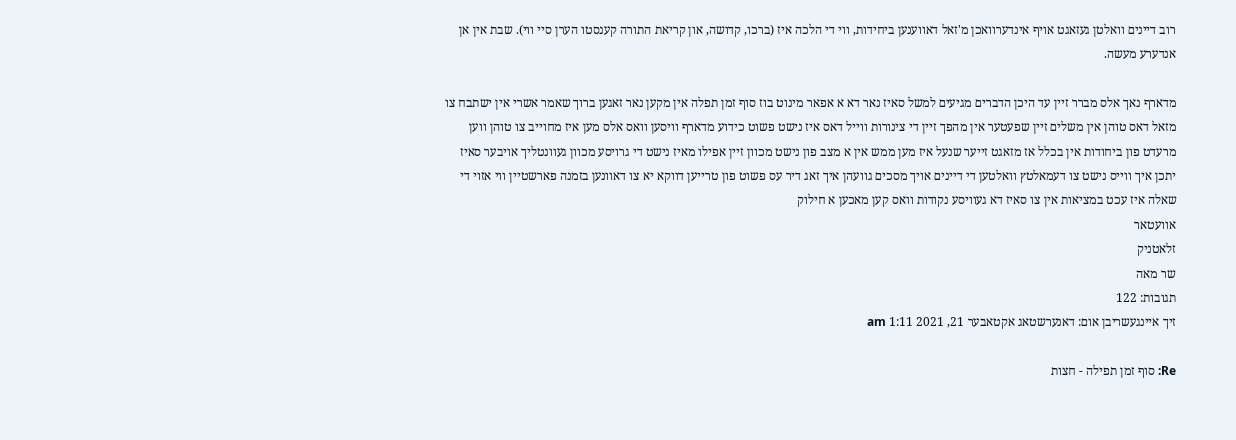רוב דיינים וואלטן געזאגט אויף אינדערוואכן מ'זאל דאווענען ביחידות, ווי די הלכה איז (ברכו, קדושה, און קריאת התורה קענסטו הערן סיי ווי). שבת אין אן אנדערע מעשה.

מדארף נאך אלס מברר זיין עד היכן הדברים מגיעים למשל סאיז נאר דא א אפאר מינוט בוז סוף זמן תפלה אין מקען נאר זאגען ברוך שאמר אשרי אין ישתבח צו מזאל דאס טוהן אין משלים זיין שפעטער אין מהפך זיין די צינורות ווייל דאס איז נישט פשוט כידוע מדארף וויסען וואס אלס מען איז מחוייב צו טוהן ווען מרעדט פון ביחודות אין בכלל אז מזאגט זייער שנעל איז מען ממש אין א מצב פון נישט מכוון זיין אפילו מאיז נישט די גרויסע מכוון געוונטליך אויבער סאיז יתכן איך ווייס נישט צו דעמאלטץ וואלטען די דיינים אויך מסכים גוועהן איך זאג דיר עס פשוט פון טרייען דווקא יא צו דאוונען בזמנה פארשטיין ווי אזוי די שאלה איז עכט במציאות אין צו סאיז דא געוויסע נקודות וואס קען מאכען א חילוק
אוועטאר
זלאטניק
שר מאה
תגובות: 122
זיך איינגעשריבן אום: דאנערשטאג אקטאבער 21, 2021 1:11 am

Re: סוף זמן תפילה - חצות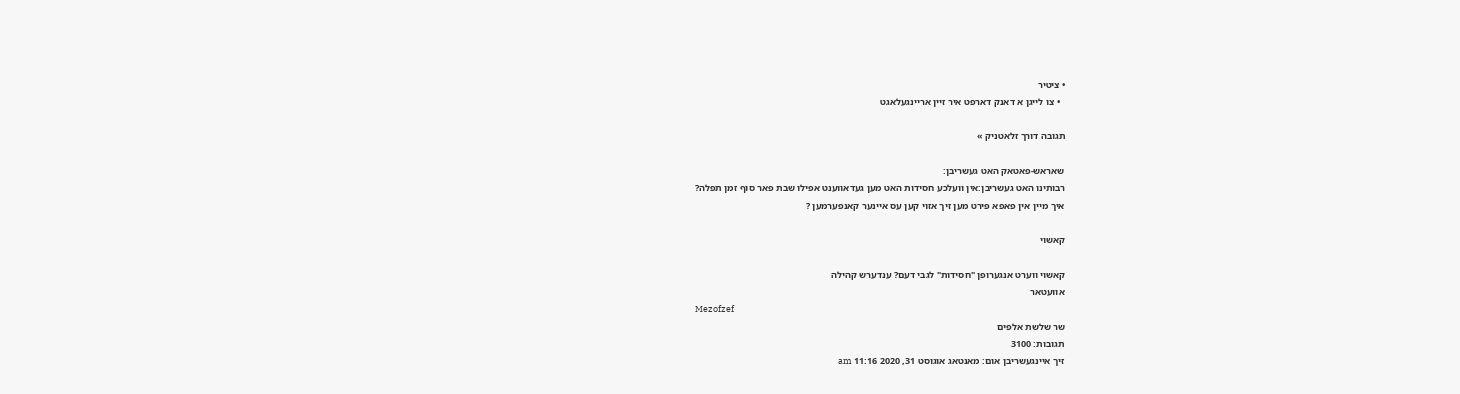• ציטיר
  • צו לייגן א דאנק דארפט איר זיין אריינגעלאגט

תגובה דורך זלאטניק »

שאראש-פאטאק האט געשריבן:
רבותינו האט געשריבן:אין וועלכע חסידות האט מען געדאווענט אפילו שבת פאר סוף זמן תפלה?
איך מיין אין פאפא פירט מען זיך אזוי קען עס איינער קאנפערמען ?

קאשוי

קאשוי ווערט אנגערופן "חסידות" לגבי דעם? ענדערש קהילה
אוועטאר
Mezofzef
שר שלשת אלפים
תגובות: 3100
זיך איינגעשריבן אום: מאנטאג אוגוסט 31, 2020 11:16 am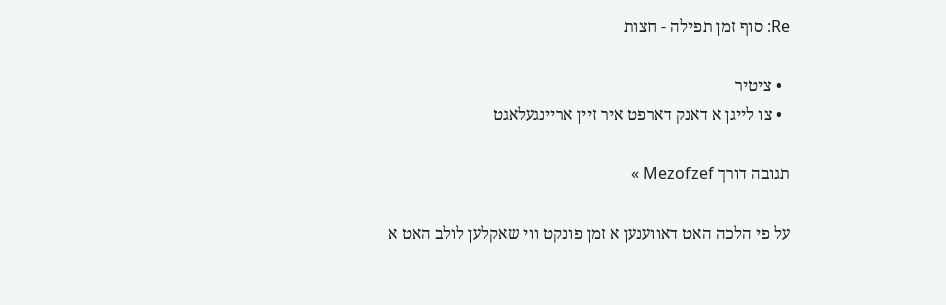Re: סוף זמן תפילה - חצות

  • ציטיר
  • צו לייגן א דאנק דארפט איר זיין אריינגעלאגט

תגובה דורך Mezofzef »

על פי הלכה האט דאווענען א זמן פונקט ווי שאקלען לולב האט א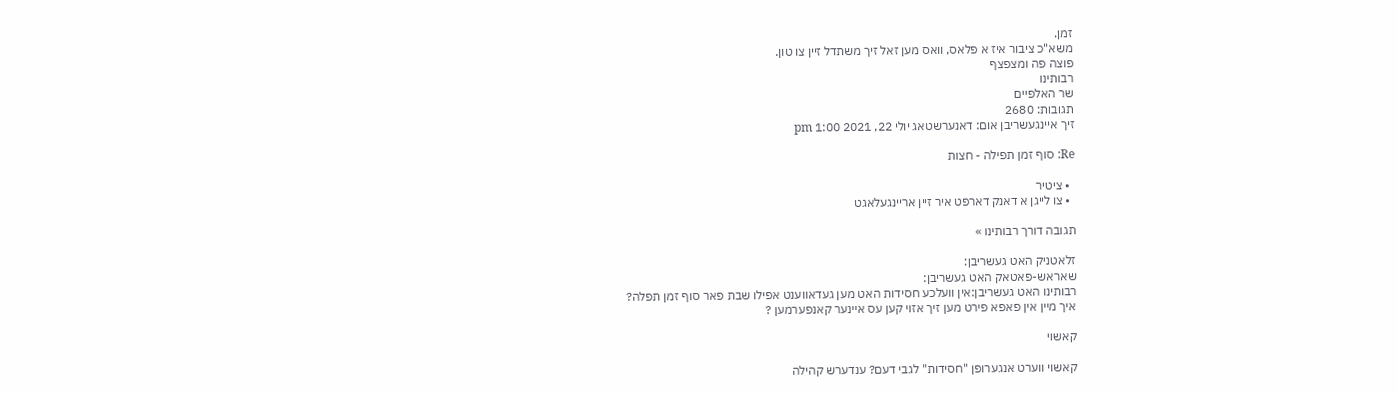זמן.
משא"כ ציבור איז א פלאס, וואס מען זאל זיך משתדל זיין צו טון.
פוצה פה ומצפצף
רבותינו
שר האלפיים
תגובות: 2680
זיך איינגעשריבן אום: דאנערשטאג יולי 22, 2021 1:00 pm

Re: סוף זמן תפילה - חצות

  • ציטיר
  • צו לייגן א דאנק דארפט איר זיין אריינגעלאגט

תגובה דורך רבותינו »

זלאטניק האט געשריבן:
שאראש-פאטאק האט געשריבן:
רבותינו האט געשריבן:אין וועלכע חסידות האט מען געדאווענט אפילו שבת פאר סוף זמן תפלה?
איך מיין אין פאפא פירט מען זיך אזוי קען עס איינער קאנפערמען ?

קאשוי

קאשוי ווערט אנגערופן "חסידות" לגבי דעם? ענדערש קהילה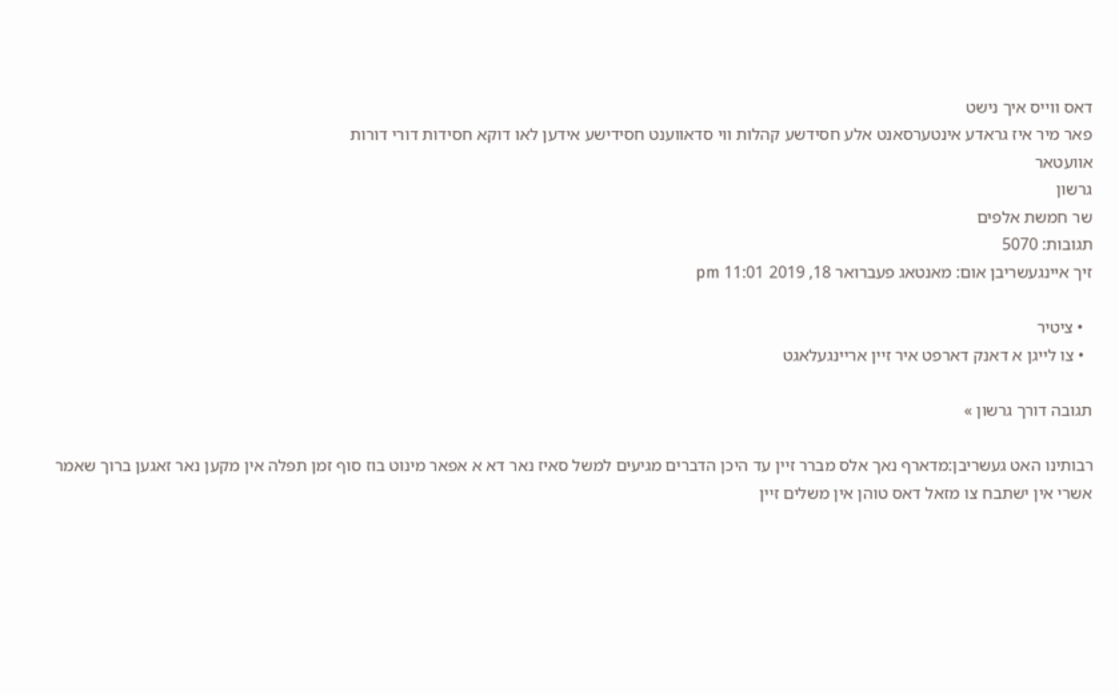דאס ווייס איך נישט
פאר מיר איז גראדע אינטערסאנט אלע חסידשע קהלות ווי סדאווענט חסידישע אידען לאו דוקא חסידות דורי דורות
אוועטאר
גרשון
שר חמשת אלפים
תגובות: 5070
זיך איינגעשריבן אום: מאנטאג פעברואר 18, 2019 11:01 pm

  • ציטיר
  • צו לייגן א דאנק דארפט איר זיין אריינגעלאגט

תגובה דורך גרשון »

רבותינו האט געשריבן:מדארף נאך אלס מברר זיין עד היכן הדברים מגיעים למשל סאיז נאר דא א אפאר מינוט בוז סוף זמן תפלה אין מקען נאר זאגען ברוך שאמר אשרי אין ישתבח צו מזאל דאס טוהן אין משלים זיין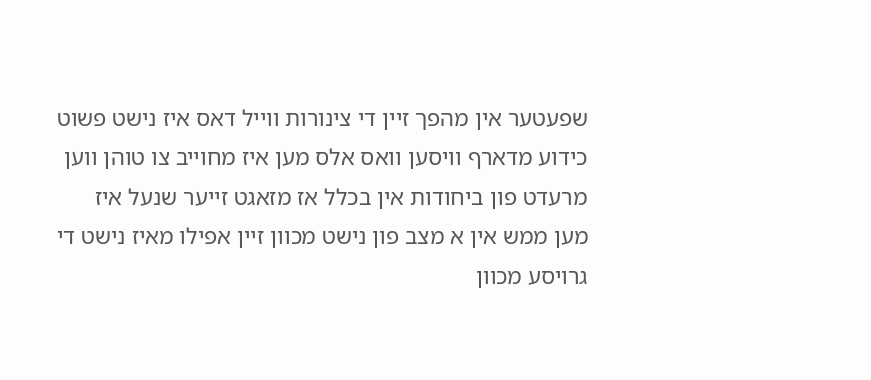שפעטער אין מהפך זיין די צינורות ווייל דאס איז נישט פשוט כידוע מדארף וויסען וואס אלס מען איז מחוייב צו טוהן ווען מרעדט פון ביחודות אין בכלל אז מזאגט זייער שנעל איז מען ממש אין א מצב פון נישט מכוון זיין אפילו מאיז נישט די גרויסע מכוון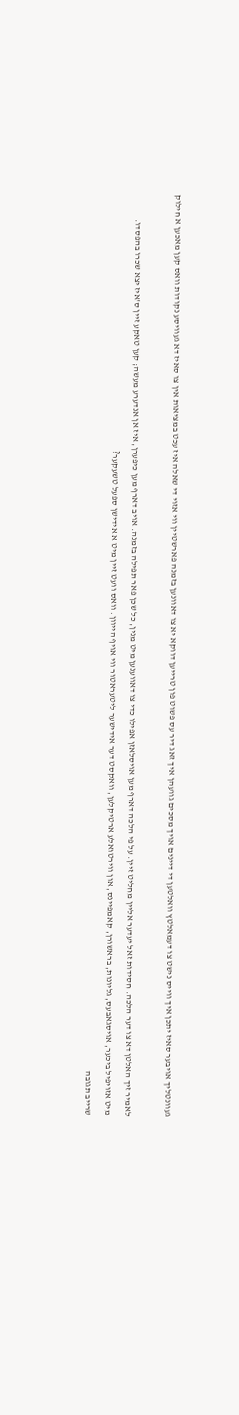געוונטליך אויבער סאיז יתכן איך ווייס נישט צו דעמאלטץ וואלטען די דיינים אויך מסכים גוועהן איך זאג דיר עס פשוט פון טרייען דווקא יא צו דאוונען בזמנה פארשטיין ווי אזוי די שאלה איז עכט במציאות אין צו סאיז דא געוויסע נקודות וואס קען מאכען א חילוק

לאמיר זיך האלטן דא צו דער הלכה. חסידות זאל יעדער אליין מחליט זיין. על פי הלכה דארף מען אויסלאזן אפילו כדי צו דאווענען מיט מנין, כל שכן פאר תפילה בזמנה. אויב דארף מען כיפערן, איז אן אנדערע מעשה; קען טאקע זיין ס'איז יצא שכרו בהפסדו.
מיט אזויפיל ביכער, אויסגאבעס, גליונות, בראשורן, קאמפיינס, און ווירטואלע ארטיקלען, וואקסט דער אידישער ליטעראטור ווי אויף הייוון. וואס וועט זיין מיט א אידישן ספעל טשעקער?
שרייב תגובה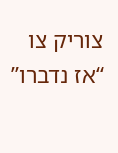צוריק צו “אז נדברו”